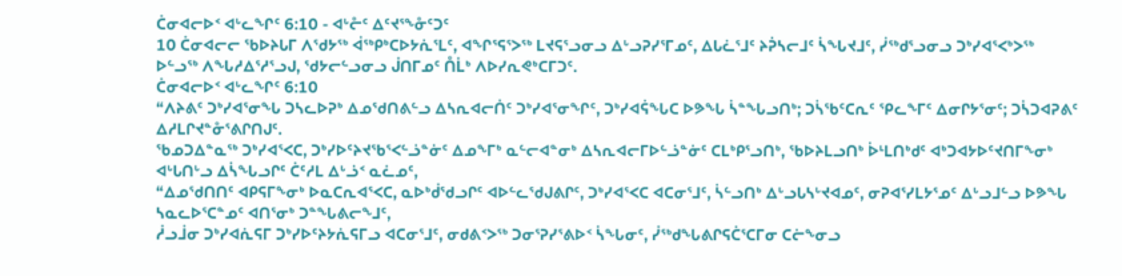ᑖᓂᐊᓕᐅᑉ ᐊᒡᓚᖏᑦ 6:10 - ᐊᒡᓔᑦ ᐃᑦᔪᕐᖕᓁᑦᑐᑦ
10 ᑖᓂᐊᓕᓕ ᖃᐅᔨᒐᒥ ᐱᖁᔭᖅ ᐋᖅᑭᒃᑕᐅᔭᕇᕐᒪᑦ, ᐊᖏᕐᕋᕐᐳᖅ ᒪᔪᕋᕐᓗᓂᓗ ᐃᒡᓗᕈᓯᕐᒥᓄᑦ, ᐃᒐᓛᕐᒧᑦ ᔨᕉᓴᓕᒧᑦ ᓵᖓᔪᒧᑦ, ᓰᖅᑯᕐᓗᓂᓗ ᑐᒃᓯᐊᕐᐸᒃᐳᖅ ᐅᓪᓗᖅ ᐱᖓᓱᐃᕐᓱᕐᓗᒍ, ᖁᔭᓕᓪᓗᓂᓗ ᒎᑎᒥᓄᑦ ᑍᒫᒃ ᐱᐅᓯᕆᕙᒃᑕᒥᑐᑦ.
ᑖᓂᐊᓕᐅᑉ ᐊᒡᓚᖏᑦ 6:10
“ᐱᔨᕕᑦ ᑐᒃᓯᐊᕐᓂᖓ ᑐᓴᓚᐅᕈᒃ ᐃᓄᖁᑎᕕᓪᓗ ᐃᓴᕆᐊᓕᑏᑦ ᑐᒃᓯᐊᕐᓂᖏᑦ, ᑐᒃᓯᐊᕌᖓᑕ ᐅᕗᖓ ᓵᓐᖓᓗᑎᒃ; ᑐᓵᖃᑦᑕᕆᑦ ᕿᓚᖕᒥᑦ ᐃᓂᒋᔭᕐᓂᑦ; ᑐᓵᑐᐊᕈᕕᑦ ᐃᓱᒪᒋᔪᓐᓁᕐᕕᒋᑎᒍᑦ.
ᖃᓄᑐᐃᓐᓇᖅ ᑐᒃᓯᐊᕐᐸᑕ, ᑐᒃᓯᐅᑦᔨᔪᖃᕐᐸᓪᓘᓐᓃᑦ ᐃᓄᖕᒥᒃ ᓇᓪᓕᐊᓐᓂᒃ ᐃᓴᕆᐊᓕᒥᐅᓪᓘᓐᓃᑦ ᑕᒪᒃᑭᕐᓗᑎᒃ, ᖃᐅᔨᒪᓗᑎᒃ ᐆᒻᒪᑎᒃᑯᑦ ᐊᒃᑐᐊᔭᐅᑦᔪᑎᒥᖕᓂᒃ ᐊᒡᒐᑎᒡᓗ ᐃᓵᖓᓗᒋᑦ ᑖᑦᓱᒪ ᐃᒡᓘᑉ ᓇᓛᓄᑦ,
“ᐃᓄᖁᑎᑎᑦ ᐊᑭᕋᒥᖕᓂᒃ ᐅᓇᑕᕆᐊᕐᐸᑕ, ᓇᐅᒃᑰᖁᓗᒋᑦ ᐊᐅᓪᓚᖁᒍᕕᒋᑦ, ᑐᒃᓯᐊᕐᐸᑕ ᐊᑕᓂᕐᒧᑦ, ᓵᓪᓗᑎᒃ ᐃᒡᓗᒐᓴᒡᔪᐊᓄᑦ, ᓂᕈᐊᕐᓯᒪᔭᕐᓄᑦ ᐃᒡᓗᒧᓪᓗ ᐅᕗᖓ ᓴᓇᓚᐅᕐᑕᓐᓄᑦ ᐊᑎᕐᓂᒃ ᑐᓐᖓᕕᓕᖕᒧᑦ,
ᓲᓗᒨᓂ ᑐᒃᓯᐊᕇᕋᒥ ᑐᒃᓯᐅᑦᔨᔭᕇᕋᒥᓗ ᐊᑕᓂᕐᒧᑦ, ᓂᑯᕕᑉᐳᖅ ᑐᓂᕐᕈᓯᕐᕕᐅᑉ ᓵᖓᓂᑦ, ᓰᖅᑯᖓᕕᒋᕋᑖᕐᑕᒥᓂ ᑕᓖᖕᓂᓗ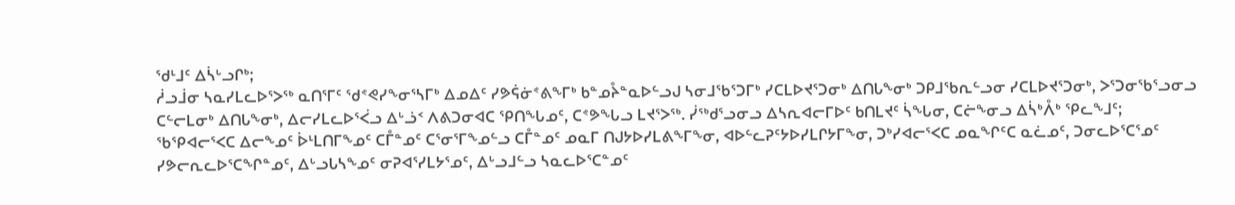ᖁᒻᒧᑦ ᐃᓵᒡᓗᒋᒃ;
ᓲᓗᒨᓂ ᓴᓇᓯᒪᓚᐅᕐᐳᖅ ᓇᑎᕐᒥᑦ ᖁᕝᕙᓯᖕᓂᕐᓴᒥᒃ ᐃᓄᐃᑦ ᓯᕗᕌᓃᕝᕕᖕᒥᒃ ᑲᓐᓄᔧᓐᓇᐅᓪᓗᒍ ᓴᓂᒧᖃᕐᑐᒥᒃ ᓯᑕᒪᐅᔪᕐᑐᓂᒃ ᐃᑎᒐᖕᓂᒃ ᑐᑭᒧᖃᕆᓪᓗᓂ ᓯᑕᒪᐅᔪᕐᑐᓂᒃ, ᐳᕐᑐᓂᖃᕐᓗᓂᓗ ᑕᓪᓕᒪᓂᒃ ᐃᑎᒐᖕᓂᒃ, ᐃᓕᓯᒪᓚᐅᕐᐹᓗ ᐃᒡᓘᑉ ᐱᕕᑐᓂᐊᑕ ᕿᑎᖓᓄᑦ, ᑕᕝᕗᖓᓗ ᒪᔪᕐᐳᖅ. ᓰᖅᑯᕐᓗᓂᓗ ᐃᓴᕆᐊᓕᒥᐅᑦ ᑲᑎᒪᔪᑦ ᓵᖓᓂ, ᑕᓖᖕᓂᓗ ᐃᓵᒃᐰᒃ ᕿᓚᖕᒧᑦ;
ᖃᕿᐊᓕᕐᐸᑕ ᐃᓕᖕᓄᑦ ᐆᒻᒪᑎᒥᖕᓄᑦ ᑕᒤᓐᓄᑦ ᑕᕐᓂᕐᒥᖕᓄᓪᓗ ᑕᒤᓐᓄᑦ ᓄᓇᒥ ᑎᒍᔭᐅᓯᒪᕕᖕᒥᖕᓂ, ᐊᐅᓪᓚᕈᑦᔭᐅᓯᒪᒋᔭᒥᖕᓂ, ᑐᒃᓯᐊᓕᕐᐸᑕ ᓄᓇᖏᑦᑕ ᓇᓛᓄᑦ, ᑐᓂᓚᐅᕐᑕᕐᓄᑦ ᓯᕗᓕᕆᓚᐅᕐᑕᖏᓐᓄᑦ, ᐃᒡᓗᒐᓴᖕᓄᑦ ᓂᕈᐊᕐᓯᒪᔭᕐᓄᑦ, ᐃᒡᓗᒧᓪᓗ ᓴᓇᓚᐅᕐᑕᓐᓄᑦ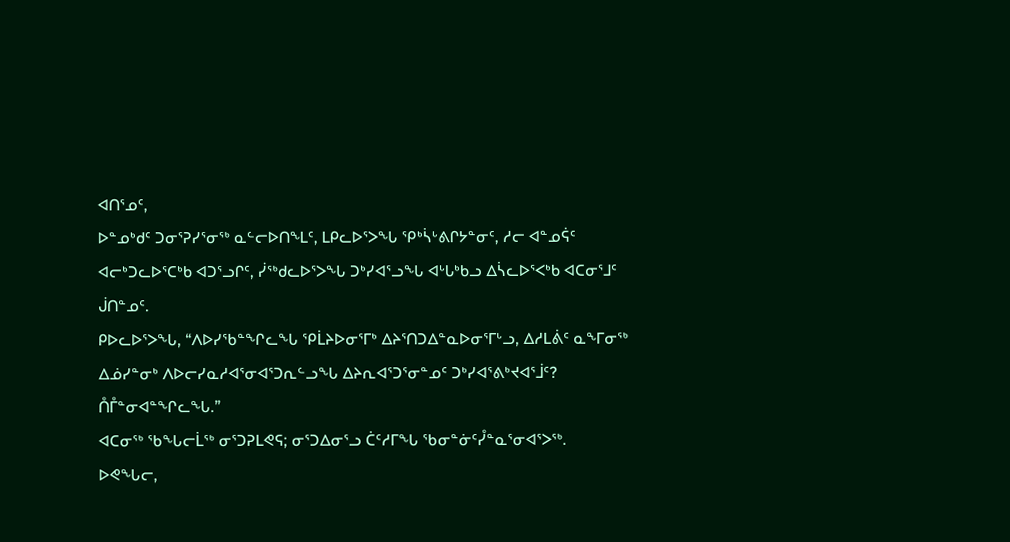ᐊᑎᕐᓄᑦ,
ᐅᓐᓄᒃᑯᑦ ᑐᓂᕐᕈᓯᕐᓂᖅ ᓇᓪᓕᐅᑎᖕᒪᑦ, ᒪᑭᓚᐅᕐᐳᖓ ᕿᒃᓵᒡᕕᒋᔭᓐᓂᑦ, ᓱᓕ ᐊᓐᓄᕌᑦ ᐊᓕᒃᑐᓚᐅᕐᑕᒃᑲ ᐊᑐᕐᓗᒋᑦ, ᓰᖅᑯᓚᐅᕐᐳᖓ ᑐᒃᓯᐊᕐᓗᖓ ᐊᒡᒐᒃᑲᓗ ᐃᓵᓚᐅᕐᐸᒃᑲ ᐊᑕᓂᕐᒧᑦ ᒎᑎᓐᓄᑦ.
ᑭᐅᓚᐅᕐᐳᖓ, “ᐱᐅᓯᖃᓐᖏᓚᖓ ᕿᒫᔨᐅᓂᕐᒥᒃ ᐃᔨᕐᑎᑐᐃᓐᓇᐅᓂᕐᒥᒡᓗ, ᐃᓱᒪᕖᑦ ᓇᖕᒥᓂᖅ ᐃᓅᓯᓐᓂᒃ ᐱᐅᓕᓯᓇᓱᐊᕐᓂᐊᕐᑐᕆᓪᓗᖓ ᐃᔨᕆᐊᕐᑐᕐᓂᓐᓄᑦ ᑐᒃᓯᐊᕐᕕᒃᔪᐊᕐᒨᑦ? ᑍᒤᓐᓂᐊᓐᖏᓚᖓ.”
ᐊᑕᓂᖅ ᖃᖓᓕᒫᖅ ᓂᕐᑐᕈᒪᕙᕋ; ᓂᕐᑐᐃᓂᕐᓗ ᑖᑦᓱᒥᖓ ᖃᓂᓐᓃᑦᓮᓐᓇᕐᓂᐊᕐᐳᖅ.
ᐅᕙᖓᓕ,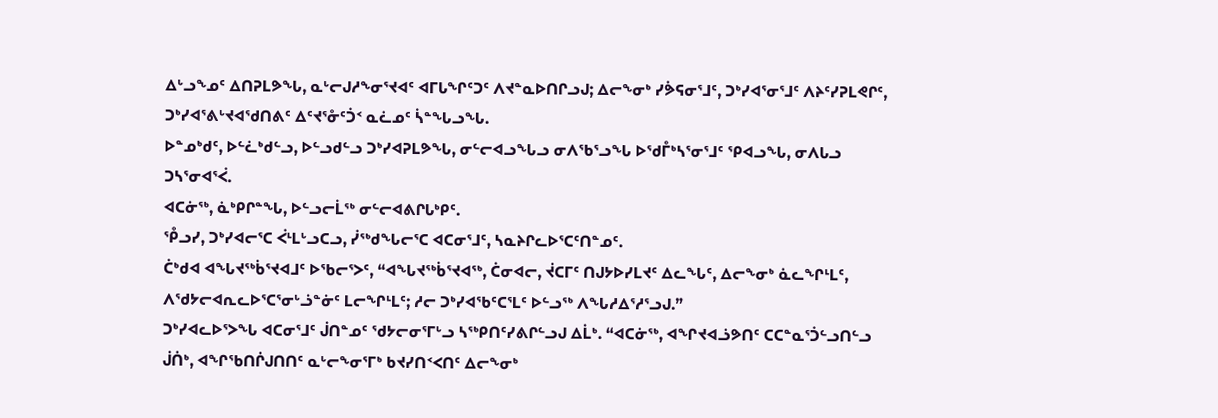ᐃᒡᓗᖕᓄᑦ ᐃᑎᕈᒪᕗᖓ, ᓇᒡᓕᒍᓱᖕᓂᕐᔪᐊᑦ ᐊᒥᒐᖏᑦᑐᑦ ᐱᔪᓐᓇᐅᑎᒋᓗᒍ; ᐃᓕᖕᓂᒃ ᓯᕘᕋᓂᕐᒧᑦ, ᑐᒃᓯᐊᕐᓂᕐᒧᑦ ᐱᔨᑦᓯᕈᒪᕙᒋᑦ, ᑐᒃᓯᐊᕐᕕᒡᔪᐊᖁᑎᕕᑦ ᐃᑦᔪᕐᓁᑦᑑᑉ ᓇᓛᓄᑦ ᓵᓐᖓᓗᖓ.
ᐅᓐᓄᒃᑯᑦ, ᐅᓪᓛᒃᑯᓪᓗ, ᐅᓪᓗᑯᓪᓗ ᑐᒃᓯᐊᕈᒪᕗᖓ, ᓂᓪᓕᐊᓗᖓᓗ ᓂᐱᖃᕐᓗᖓ ᐅᖁᒤᒃᓴᕐᓂᕐᒧᑦ ᕿᐊᓗᖓ, ᓂᐱᒐᓗ ᑐᓴᕐᓂᐊᕐᐹ.
ᐊᑕᓃᖅ, ᓈᒃᑭᒋᓐᖓ, ᐅᓪᓗᓕᒫᖅ ᓂᓪᓕᐊᕕᒋᒐᒃᑭᑦ.
ᕾᓗᓯ, ᑐᒃᓯᐊᓕᕐᑕ ᐹᒻᒪᒡᓗᑕᓗ, ᓰᖅᑯᖓᓕᕐᑕ ᐊᑕᓂᕐᒧᑦ, ᓴᓇᔨᒋᓚᐅᕐᑕᑦᑎᓐᓄᑦ.
ᑖᒃᑯᐊ ᐊᖓᔪᖅᑳᕐᔪᐊᒧᑦ ᐅᖃᓕᕐᐳᑦ, “ᐊᖓᔪᖅᑳᕐᔪᐊᖅ, ᑖᓂᐊᓕ, ᔫᑕᒥᑦ ᑎᒍᔭᐅᓯᒪᔪᑦ ᐃᓚᖓᑦ, ᐃᓕᖕᓂᒃ ᓈᓚᖏᒻᒪᑦ, ᐱᖁᔭᓕᐊᕆᓚᐅᕐᑕᕐᓂᒡᓘᓐᓃᑦ ᒪᓕᖏᒻᒪᑦ; ᓱᓕ ᑐᒃᓯᐊᖃᑦᑕᕐᒪᑦ ᐅᓪᓗᖅ ᐱᖓᓱᐃᕐᓱᕐᓗᒍ.”
ᑐᒃᓯᐊᓚᐅᕐᐳᖓ ᐊᑕᓂᕐᒧᑦ ᒎᑎᓐᓄᑦ ᖁᔭᓕᓂᕐᒥᒡᓗ ᓴᖅᑭᑎᑦᓯᕕᒋᓪᓗᒍ ᐃᒫᒃ. “ᐊᑕᓃᖅ, ᐊᖏᔪᐊᓘᕗᑎᑦ ᑕᑕᓐᓇᕐᑑᓪᓗᑎᓪᓗ ᒎᑏᒃ, ᐊᖏᖃᑎᒌᒍᑎᑎᑦ ᓇᒡᓕᖕᓂᕐᒥᒃ ᑲᔪᓯᑎᑉᐸᑎᑦ ᐃᓕᖕᓂᒃ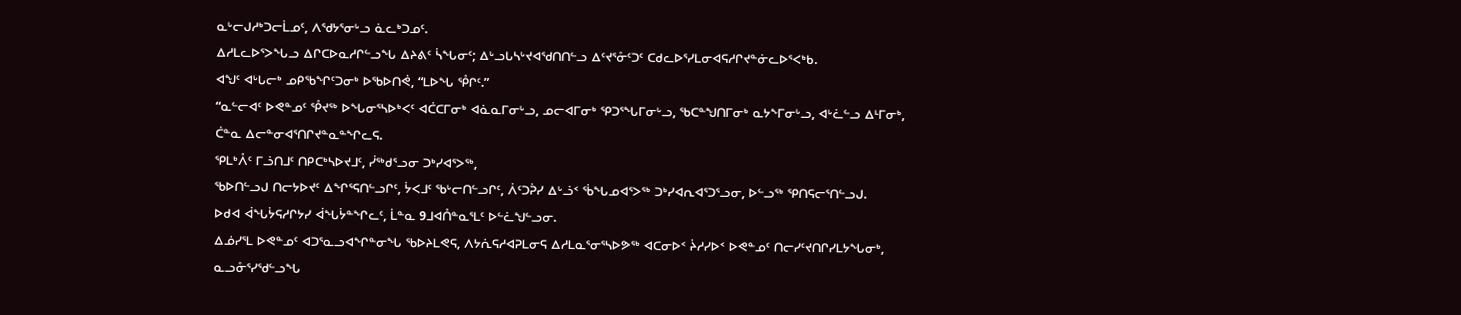ᓇᒡᓕᒍᓱᒃᑐᓕᒫᓄᑦ, ᐱᖁᔭᕐᓂᒡᓗ ᓈᓚᒃᑐᓄᑦ.
ᐃᓱᒪᓚᐅᕐᐳᖓᓗ ᐃᒋᑕᐅᓇᓱᒋᓪᓗᖓ ᐃᔨᕕᑦ ᓵᖓᓂᑦ; ᐃᒡᓗᒐᓴᒡᔪᐊᖁᑎᑎᓪᓗ ᐃᑦᔪᕐᓁᑦᑐᑦ ᑕᑯᓚᐅᕐᓯᒪᓂᐊᕋᓱᒋᔪᓐᓃᓚᐅᕐᐸᒃᑲ.
ᐊᖑᑦ ᐊᒡᒐᓕᒃ ᓄᑭᖃᖏᑦᑐᓂᒃ ᐅᖃᐅᑎᕚ, “ᒪᐅᖓ ᕾᒋᑦ.”
“ᓇᓪᓕᐊᑦ ᐅᕙᓐᓄᑦ ᕾᔪᖅ ᐅᖓᓂᕐᓴᐅᒃᐸᑦ ᐊᑖᑕᒥᓂᒃ ᐊᓈᓇᒥᓂᒡᓗ, ᓄᓕᐊᒥᓂᒃ ᕿᑐᕐᖓᒥᓂᒡᓗ, ᖃᑕᓐᖑᑎᒥᓂᒃ ᓇᔭᖕᒥᓂᒡᓗ, ᐊᒡᓛᓪᓗ ᐃᒻᒥᓂᒃ, ᑖᓐᓇ ᐃᓕᓐᓂᐊᕐᑎᒋᔪᓐᓇᓐᖏᓚᕋ.
ᕿᒪᒃᐰᑦ ᒥᓘᑎᒧᑦ ᑎᑭᑕᒃᓴᐅᔪᒧᑦ, ᓰᖅᑯᕐᓗᓂ ᑐᒃᓯᐊᕐᐳᖅ,
ᖃᐅᑎᓪᓗᒍ ᑎᓕᔭᐅᔪᑦ ᐃᖏᕐᕋᑎᓪᓗᒋᑦ, ᔮᐸᒧᑦ ᖃᒡᓕᑎᓪᓗᒋᑦ, ᐲᑦᑐᕉᓯ ᐃᒡᓘᑉ ᖄᖓᓄᐊᕐᐳᖅ ᑐᒃᓯᐊᕆᐊᕐᑐᕐᓗᓂ, ᐅᓪᓗᖅ ᕿᑎᕋᓕᕐᑎᓪᓗᒍ.
ᐅᑯᐊ ᐋᖓᔮᕋᓱᒋᔭᓯ ᐋᖓᔮᓐᖏᓚᑦ, ᒫᓐᓇ 9ᒧᐊᑍᓐᓇᕐᒪᑦ ᐅᓪᓛᖑᓪᓗᓂ.
ᐃᓅᓯᕐᒪ ᐅᕙᓐᓄᑦ ᐊᑐᕐᓇᓗᐊᖏᓐᓂᖓ ᖃᐅᔨᒪᕙᕋ, ᐱᔭᕇᕋᓱᐊᕈᒪᓂᕋ ᐃᓱᒪᓇᕐᓂᕐᓴᐅᕗᖅ ᐊᑕᓂᐅᑉ ᔩᓱᓯᐅᑉ ᐅᕙᓐᓄᑦ ᑎᓕᓯᑦᔪᑎᒋᓯᒪᔭᖓᓂᒃ, ᓇᓗᓁᕐᓯᖁᓪᓗᖓ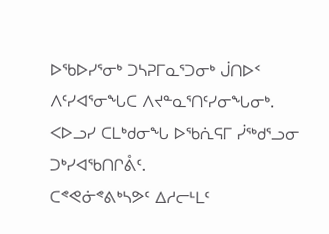ᐅᖃᐅᓯᕐᓂᒃ ᑐᓴᕈᒥᓇᕐᑐᓂᒃ ᒎᑎᐅᑉ ᐱᑦᓯᐊᕐᓂᖓᑕ ᐱᔪᓐᓇᕐᑎᑦᓯᓂᖓᓂᒃ.
ᐸᐅᓗᓯ ᑕᒪᒃᑯᓂᖓ ᐅᖃᕇᕋᒥ ᓰᖅᑯᕐᓗᓂ ᑐᒃᓯᐊᖃᑎᒋᕔᑦ.
ᑕᕝᕙᓃᕝᕕᒃᓴᕗᑦ ᐃᓱᓕᒻᒪᑦ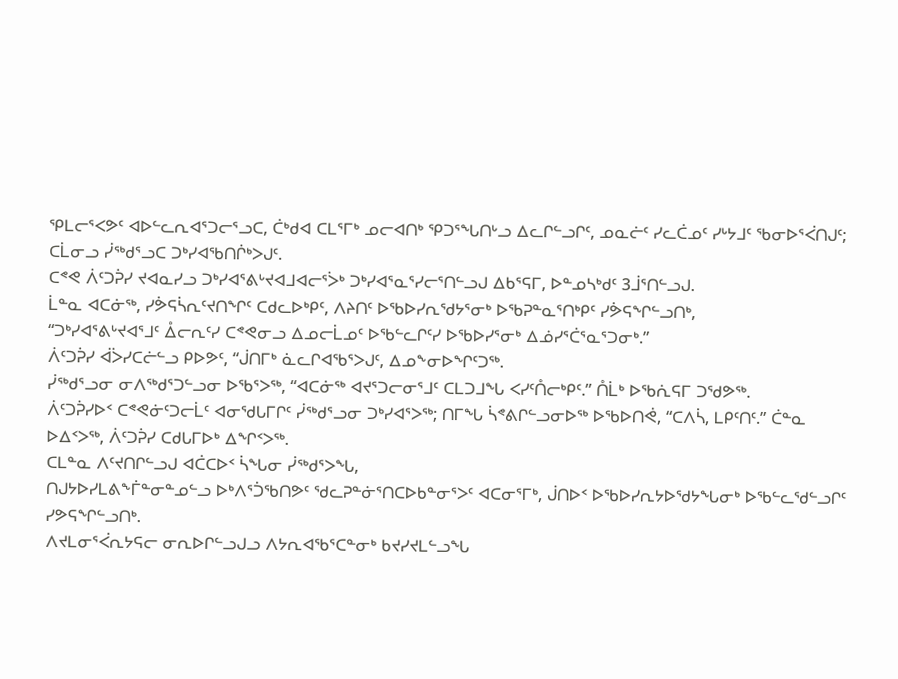ᕿᒪᓕᕐᐸᕗᑦ ᐊᐅᓪᓚᕆᐊᕐᑐᓕᕐᓗᑕ, ᑖᒃᑯᐊ ᑕᒪᕐᒥᒃ ᓄᓕᐊᑎᒃ ᕿᑐᕐᖓᑎᒡᓗ ᐃᓚᒋᓪᓗᒋᑦ, ᓄᓇᓖᑦ ᓯᓚᑖᓄᑦ ᓯᒡᔭᒧᑦ ᖃᓂᐅᕐᐹᑎᒍᑦ; ᑕᒫᓂᓗ ᓰᖅᑯᕐᓗᑕ ᑐᒃᓯᐊᖃᑎᒌᒃᐳᒍᑦ.
ᑕᕝᕙ ᐲᑦᑐᕉᓯ ᔪᐊᓇᓯᓗ ᑐᒃᓯᐊᕐᕕᒡᔪᐊᒧᐊᓕᕐᐴᒃ ᑐᒃᓯᐊᕐᓇᕐᓯᓕᕐᑎᓪᓗᒍ ᐃᑲᕐᕋᒥ, ᐅᓐᓄᓴᒃᑯᑦ 3ᒨᕐᑎᓪᓗᒍ.
ᒫᓐᓇ ᐊᑕᓃᖅ, ᓯᕘᕋᓵᕆᑦᔪᑎᖏᑦ ᑕᑯᓚᐅᒃᑭᑦ, ᐱᔨᑎᑦ ᐅᖃᐅᓯᕆᖁᔭᕐᓂᒃ ᐅᖃᕈᓐᓇᕐᑎᒃᑭᑦ ᓯᕘᕋᖏᓪᓗᑎᒃ,
“ᑐᒃᓯᐊᕐᕕᒡᔪᐊᕐᒧᑦ ᐂᓕᕆᑦᓯ ᑕᕝᕙᓂᓗ ᐃᓄᓕᒫᓄᑦ ᐅᖃᓪᓚᒋᑦᓯ ᐅᖃᐅᓯᕐᓂᒃ ᐃᓅᓯᕐᑖᕐᓇᕐᑐᓂᒃ.”
ᐲᑦᑐᕉᓯ ᐋᐴᓯᑕᓖᓪᓗ ᑭᐅᕗᑦ, “ᒎᑎᒥᒃ ᓈᓚᒋᐊᖃᕐᐳᒍᑦ, ᐃᓄᖕᓂᐅᖏᑦᑐᖅ.
ᓰᖅᑯᕐᓗᓂ ᓂᐱᖅᑯᕐᑐᓪᓗᓂ ᐅᖃᕐᐳᖅ, “ᐊᑕᓃᖅ ᐊᔪᕐᑐᓕᓂᕐᒧᑦ ᑕᒪᑐᒧᖓ ᐸᓯᑦᑍᓕᒃᑭᑦ.” ᑍᒫᒃ ᐅᖃᕇᕋᒥ ᑐᖁᕗᖅ.
ᐲᑦᑐᕉᓯᐅᑉ ᑕᕝᕙᓃᑦᑐᓕᒫᑦ ᐊᓂᖁᒐᒥᒋᑦ ᓰᖅᑯᕐᓗᓂ ᑐᒃᓯᐊᕐᐳᖅ; ᑎᒥᖓ ᓵᕝᕕᒋᓪᓗᓂᐅᖅ ᐅᖃᐅᑎᕚ, “ᑕᐱᓵ, ᒪᑭᑦᑎᑦ.” ᑖᓐᓇ ᐅᐃᑉᐳᖅ, ᐲᑦᑐᕉᓯ ᑕᑯᒐᒥᐅᒃ ᐃᖏᑉᐳᖅ.
ᑕᒪᓐᓇ ᐱᑦᔪᑎᒋᓪᓗᒍ ᐊᑖᑕᐅᑉ ᓵᖓᓂ ᓰᖅᑯᕐᐳᖓ,
ᑎᒍᔭᐅᓯᒪᕕᖕᒦᓐᓂᓐᓄᓪᓗ ᐅᒃᐱᕐᑑᖃᑎᕗᑦ ᖁᓚᕈᓐᓃᕐᑎᑕᐅᑲᓐᓂᕐᐳᑦ ᐊᑕᓂᕐᒥᒃ, ᒎᑎᐅᑉ ᐅᖃᐅᓯᕆᔭᐅᖁᔭᖓᓂᒃ ᐅᖃᓪᓚᖁᓪᓗᒋᑦ ᓯᕗᕋᖏᓪᓗᑎᒃ.
ᐱᔪᒪᓂᕐᐹᕆᔭᕋᓕ ᓂᕆᐅᒋᓪᓗᒍᓗ ᐱᔭᕆᐊᖃᕐᑕᓐᓂᒃ ᑲᔪᓯᔪᒪᓪᓗᖓ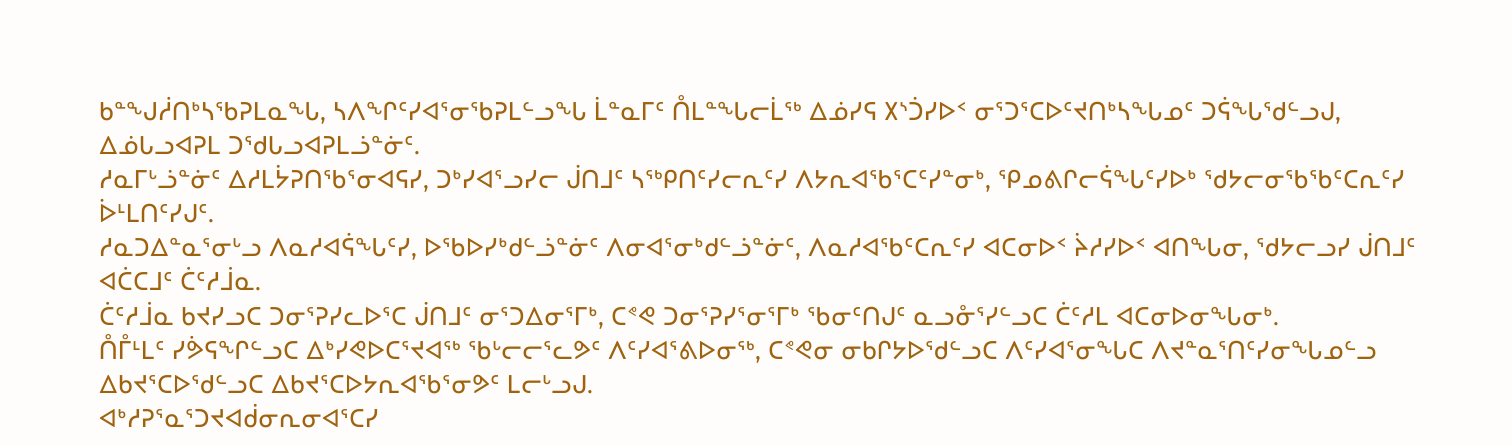ᑲᓐᖑᓲᑎᒃᓴᖃᕈᒪᓇᖓ, ᓴᐱᖏᑦᓯᐊᕐᓂᖃᕈᒪᓪᓗᖓ ᒫᓐᓇᒥᑦ ᑍᒪᓐᖓᓕᒫᖅ ᐃᓅᓯᕋ ᙭ᔅᑑᓯᐅᑉ ᓂᕐᑐᕐᑕᐅᑦᔪᑎᒃᓴᖓᓄᑦ ᑐᕌᖓᖁᓪᓗᒍ, ᐃᓅᒐᓗᐊᕈᒪ ᑐᖁᒐᓗᐊᕈᒪᓘᓐᓃᑦ.
ᓱᓇᒥᒡᓘᓐᓃᑦ ᐃᓱᒪᔮᕈᑎᖃᕐᓂᐊᕋᓯ, ᑐᒃᓯᐊᕐᓗᓯᓕ ᒎᑎᒧᑦ ᓴᖅᑭᑎᑦᓯᓕᕆᑦᓯ ᐱᔭᕆᐊᖃᕐᑕᑦᓯᓐᓂᒃ, ᕿᓄᕕᒋᓕᕌᖓᑦᓯᐅᒃ ᖁᔭᓕᓂᖃᖃᑦᑕᕆᑦᓯ ᐆᒻᒪᑎᑦᓯᒍᑦ.
ᓱᓇᑐᐃᓐᓇᕐᓂᒡᓗ ᐱᓇᓱᐊᕌᖓᑦᓯ, ᐅᖃᐅᓯᒃᑯᓪᓘᓐᓃᑦ ᐱᓂᐊᕐᓂᒃᑯᓪᓘᓐᓃᑦ, ᐱᓇᓱᐊᖃᑦᑕᕆᑦᓯ ᐊᑕᓂᐅᑉ ᔩᓱᓯᐅᑉ ᐊᑎᖓᓂ, ᖁᔭᓕᓗᓯ ᒎᑎᒧᑦ ᐊᑖᑕᒧᑦ ᑖᑦᓱᒨᓇ.
ᑖᑦᓱᒨᓇ ᑲᔪᓯᓗᑕ ᑐᓂᕐᕈᓯᓚᐅᕐᑕ ᒎᑎᒧᑦ ᓂᕐᑐᐃᓂᕐᒥᒃ, ᑕᕝᕙ ᑐᓂᕐᕈᓯᕐᓂᕐᒥᒃ ᖃᓂᑦᑎᒍᑦ ᓇᓗᓁᕐᓯᓪᓗᑕ ᑖᑦᓱᒪ ᐊᑕᓂᐅᓂᖓᓂᒃ.
ᑍᒤᒻᒪᑦ ᓯᕘᕋᖏᓪᓗᑕ ᐃᒃᓯᕙᐅᑕᕐᔪᐊᖅ ᖃᒡᓕᓕᕐᓚᕗᑦ ᐱᑦᓯᐊᕐᕕᐅᓂᖅ, ᑕᕝᕙᓂ ᓂᑲᒋᔭᐅᖁᓪᓗᑕ ᐱᑦᓯᐊᕐᓂᖓᑕ ᐱᔪᓐᓇᕐᑎᑦᓯᓂᖓᓄᓪᓗ ᐃᑲᔪᕐᑕᐅᖁᓪᓗᑕ ᐃᑲᔪᕐᑕᐅᔭᕆᐊᖃᕐᓂᕗᑦ ᒪᓕᒡᓗᒍ.
ᐊᒃᓱᕈᕐᓇᕐᑐᔪᐊᑰᓂᕆᓂᐊᕐᑕᓯ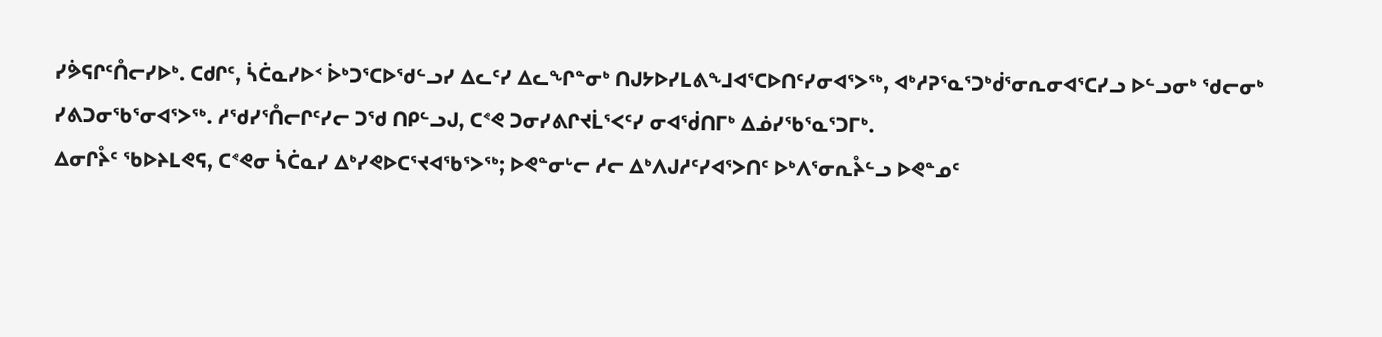ᓯᕘᕋᒋᑦᑍᓕᓯᐅᒃ. ᑕᑯᒋᑦ, ᓵᑖᓇᓯᐅᑉ ᐆᒃᑐᕐᑕᐅᖁᓪᓗᓯ ᐃᓚᑦᓯ ᐃᓚᖏᓐᓂᒃ ᑎᒍᔭᐅᓯᒪᕕᖕᒧᐊᕐᑕᐅᑎᑦᓯᓂᐊᕐᐳᖅ, ᐊᒃᓱᕈᕐᓇᕐᑐᒃᑰᕐᓂᕆᓂᐊᕐᑕᓯᓗ ᐅᓪᓗᓂᒃ ᖁᓕᓂᒃ ᓯᕕᑐᓂᖃᕐᓂᐊᕐᐳᖅ. ᓱᖁᓯᕐᑍᓕᒋᑦᓯᓕ ᑐᖁ ᑎᑭᓪᓗᒍ, ᑕᕝᕙ ᑐᓂᓯᕕᒋᔪᒫᕐᐸᑦᓯ ᓂᐊᖂᑎᒥᒃ ᐃᓅᓯᖃᕐᓇᕐᑐᒥᒃ.
ᐃᓂᒋᔧᑦ ᖃᐅᔨᒪᕙᕋ, ᑕᕝᕙᓂ ᓵᑖᓇᓯ ᐃᒃᓯᕙᐅᑕᕐᔪᐊᖃᕐᐳᖅ; ᐅᕙᓐᓂᒡᓕ ᓱᓕ ᐃᒃᐱᒍᓱᑦᓯᐊᕐᐳᑎᑦ ᐅᒃᐱᕐᓂᕆᔧᓪᓗ ᐅᕙᓐᓄᑦ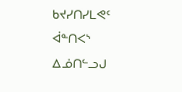ᑲᔪᓯᑎᓯᒪᕙᑦ ᐋᓐᑎᐸᔅ ᐃᓅᑎᓪᓗᒍ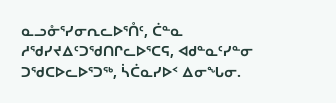ᓇᓗᓁᕐᓯᓂᕆᓚᐅᕐᑍᑦ, ᑖᓐᓇ ᓱᖁᓯᔪᐃᑦᑐᖁᑎᒋᓚᐅᕐᑕᕋ, ᐊᑯᓐᓇᑦᓯᓐᓂ ᑐᖁᑕᐅᓚᐅᕐᑐᖅ, ᓵᑖᓇᓯᐅᑉ ᐃᓂᖓᓂ.